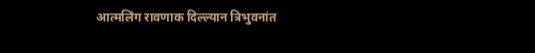आत्मलिंग रावणाक दिल्ल्यान त्रिभुवनांत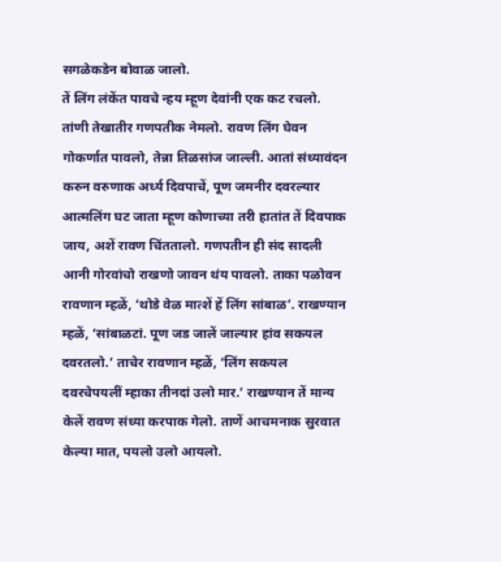सगळेकडेन बोवाळ जालो.
तें लिंग लंकेंत पावचे न्हय म्हूण देवांनी एक कट रचलो. तांणी तेखातीर गणपतीक नेमलो. रावण लिंग घेवन गोकर्णात पावलो, तेन्ना तिळसांज जाल्ली. आतां संध्यावंदन करुन वरुणाक अर्ध्य दिवपाचें, पूण जमनीर दवरल्यार आत्मलिंग घट जाता म्हूण कोणाच्या तरी हातांत तें दिवपाक जाय, अशें रावण चिंततालो. गणपतीन ही संद सादली आनी गोरवांचो राखणो जावन थंय पावलो. ताका पळोवन रावणान म्हळें, ‘थोडे वेळ मात्शें हें लिंग सांबाळ’. राखण्यान म्हळें, ‘सांबाळटां. पूण जड जालें जाल्यार हांव सकयल दवरतलो.’ ताचेर रावणान म्हळें, ‘लिंग सकयल दवरचेपयलीं म्हाका तीनदां उलो मार.’ राखण्यान तें मान्य केलें रावण संध्या करपाक गेलो. ताणें आचमनाक सुरवात केल्या मात, पयलो उलो आयलो.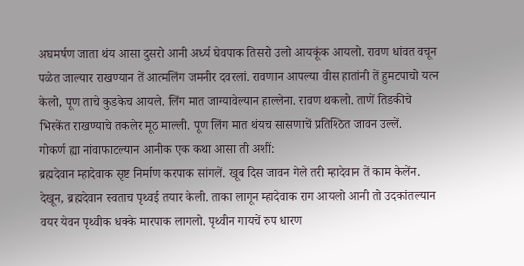अघमर्षण जाता थंय आसा दुसरो आनी अर्ध्य घेवपाक तिसरो उलो आयकूंक आयलो. रावण धांवत वचून पळेत जाल्यार राखण्यान तें आत्मलिंग जमनीर दवरलां. रावणान आपल्या वीस हातांनी तें हुमटपाचो यत्न केलो, पूण ताचे कुडकेच आयले. लिंग मात जाग्यावेल्यान हाल्लेना. रावण थकलो. ताणें तिडकीचे भिरकेंत राखण्याचे तकलेर मूठ माल्ली. पूण लिंग मात थंयच सासणाचें प्रतिश्ठित जावन उल्लें.
गोकर्ण ह्या नांवाफाटल्यान आनीक एक कथा आसा ती अशीं:
ब्रह्मदेवान म्हादेवाक सृष्ट निर्माण करपाक सांगलें. खूब दिस जावन गेले तरी म्हादेवान तें काम केलेंन. देखून, ब्रह्मदेवान स्वताच पृथ्वई तयार केली. ताका लागून म्हादेवाक राग आयलो आनी तो उदकांतल्यान वयर येवन पृथ्वीक धक्के मारपाक लागलो. पृथ्वीन गायचें रुप धारण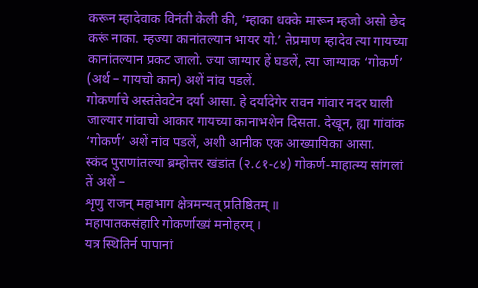करून म्हादेवाक विनंती केली की, ‘म्हाका धक्के मारून म्हजो असो छेद करूं नाका. म्हज्या कानांतल्यान भायर यो.’ तेप्रमाण म्हादेव त्या गायच्या कानांतल्यान प्रकट जालो. ज्या जाग्यार हें घडलें, त्या जाग्याक ‘गोकर्ण’ (अर्थ – गायचो कान) अशें नांव पडलें.
गोकर्णाचे अस्तंतेवटेन दर्या आसा. हे दर्यादेगेर रावन गांवार नदर घाली जाल्यार गांवाचो आकार गायच्या कानाभशेन दिसता. देखून, ह्या गांवांक ‘गोकर्ण’ अशें नांव पडलें, अशी आनीक एक आख्यायिका आसा.
स्कंद पुराणांतल्या ब्रम्होत्तर खंडांत (२.८१-८४) गोकर्ण-माहात्म्य सांगलां तें अशें –
शृणु राजन् महाभाग क्षेत्रमन्यत् प्रतिष्ठितम् ॥
महापातकसंहारि गोकर्णाख्य़ं मनोहरम् ।
यत्र स्थितिर्न पापानां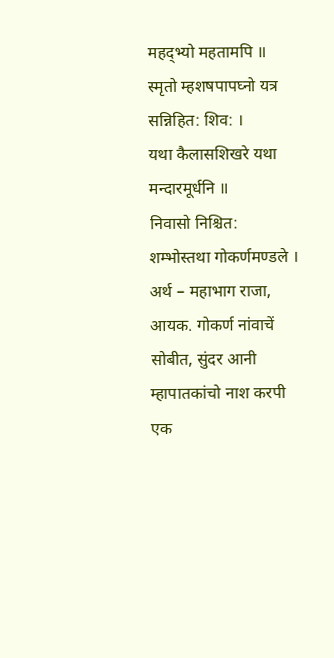महद्भ्यो महतामपि ॥
स्मृतो म्हशषपापघ्नो यत्र सन्निहित: शिव: ।
यथा कैलासशिखरे यथा मन्दारमूर्धनि ॥
निवासो निश्चित: शम्भोस्तथा गोकर्णमण्डले ।
अर्थ – महाभाग राजा, आयक. गोकर्ण नांवाचें सोबीत, सुंदर आनी म्हापातकांचो नाश करपी एक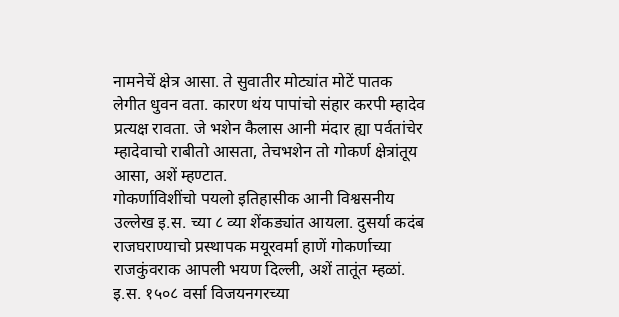नामनेचें क्षेत्र आसा. ते सुवातीर मोट्यांत मोटें पातक लेगीत धुवन वता. कारण थंय पापांचो संहार करपी म्हादेव प्रत्यक्ष रावता. जे भशेन कैलास आनी मंदार ह्या पर्वतांचेर म्हादेवाचो राबीतो आसता, तेचभशेन तो गोकर्ण क्षेत्रांतूय आसा, अशें म्हण्टात.
गोकर्णाविशींचो पयलो इतिहासीक आनी विश्वसनीय उल्लेख इ.स. च्या ८ व्या शेंकड्यांत आयला. दुसर्या कदंब राजघराण्याचो प्रस्थापक मयूरवर्मा हाणें गोकर्णाच्या राजकुंवराक आपली भयण दिल्ली, अशें तातूंत म्हळां. इ.स. १५०८ वर्सा विजयनगरच्या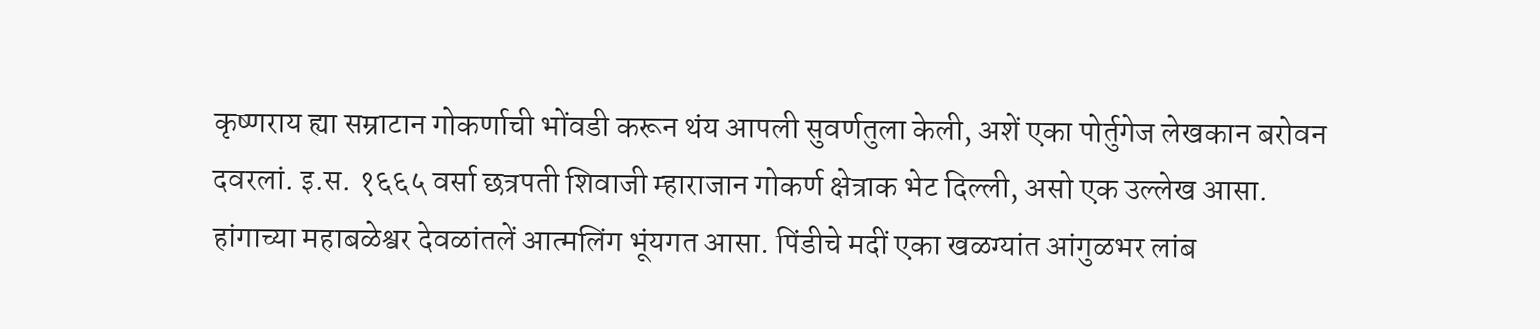कृष्णराय ह्या सम्राटान गोकर्णाची भोंवडी करून थंय आपली सुवर्णतुला केली, अशें एका पोर्तुगेज लेखकान बरोवन दवरलां. इ.स. १६६५ वर्सा छत्रपती शिवाजी म्हाराजान गोकर्ण क्षेत्राक भेट दिल्ली, असो एक उल्लेख आसा.
हांगाच्या महाबळेश्वर देवळांतलें आत्मलिंग भूंयगत आसा. पिंडीचे मदीं एका खळग्यांत आंगुळभर लांब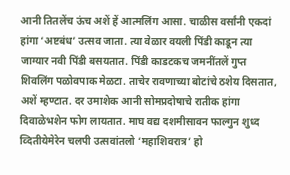आनी तितलेंच ऊंच अशें हें आत्मलिंग आसा. चाळीस वर्सांनी एकदां हांगा ‘अष्टबंध’ उत्सव जाता. त्या वेळार वयली पिंडी काडून त्या जाग्यार नवी पिंडी बसयतात. पिंडी काडटकच जमनींतलें गुप्त शिवलिंग पळोवपाक मेळटा. ताचेर रावणाच्या बोटांचे ठशेय दिसतात, अशें म्हण्टात. दर उमाशेक आनी सोमप्रदोषाचे रातीक हांगा दिवाळेभशेन फोग लायतात. माघ वद्य दशमीसावन फाल्गुन शुध्द व्दितीयेमेरेन चलपी उत्सवांतलो ‘महाशिवरात्र’ हो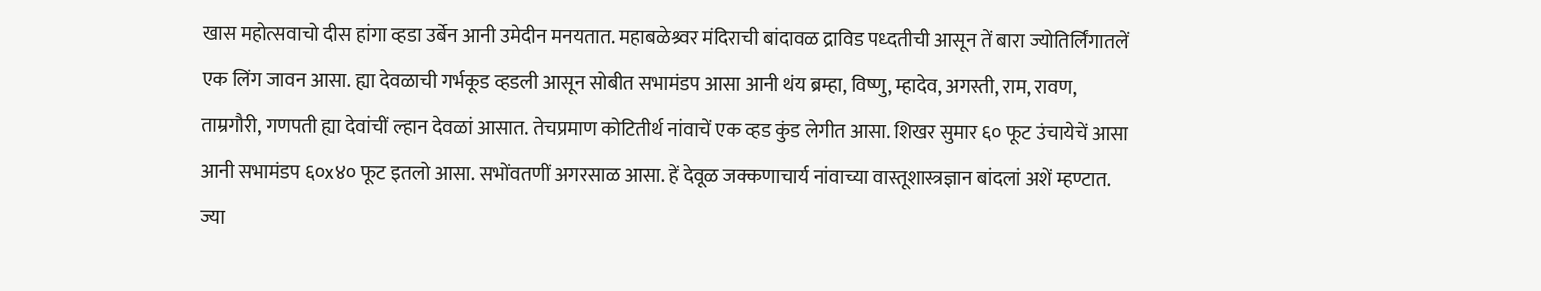खास महोत्सवाचो दीस हांगा व्हडा उर्बेन आनी उमेदीन मनयतात. महाबळेश्र्वर मंदिराची बांदावळ द्राविड पध्दतीची आसून तें बारा ज्योतिर्लिंगातलें एक लिंग जावन आसा. ह्या देवळाची गर्भकूड व्हडली आसून सोबीत सभामंडप आसा आनी थंय ब्रम्हा, विष्णु, म्हादेव, अगस्ती, राम, रावण, ताम्रगौरी, गणपती ह्या देवांचीं ल्हान देवळां आसात. तेचप्रमाण कोटितीर्थ नांवाचें एक व्हड कुंड लेगीत आसा. शिखर सुमार ६० फूट उंचायेचें आसा आनी सभामंडप ६०x४० फूट इतलो आसा. सभोंवतणीं अगरसाळ आसा. हें देवूळ जक्कणाचार्य नांवाच्या वास्तूशास्त्रज्ञान बांदलां अशें म्हण्टात.
ज्या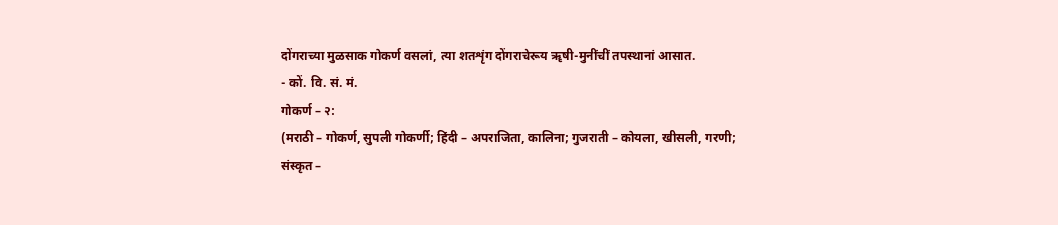दोंगराच्या मुळसाक गोकर्ण वसलां, त्या शतशृंग दोंगराचेरूय ॠषी-मुनींचीं तपस्थानां आसात.
- कों. वि. सं. मं.
गोकर्ण – २:
(मराठी – गोकर्ण, सुपली गोकर्णी; हिंदी – अपराजिता, कालिना; गुजराती – कोयला, खीसली, गरणी; संस्कृत –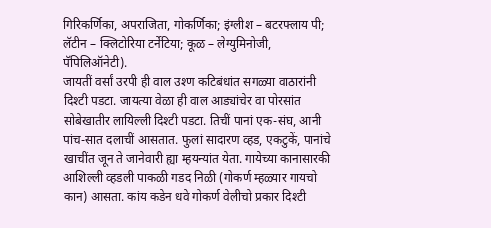गिरिकर्णिका, अपराजिता, गोकर्णिका; इंग्लीश – बटरफ्लाय पी; लॅटीन – क्लिटोरिया टर्नेटिया; कूळ – लेग्युमिनोजी, पॅपिलिऑनेटी).
जायतीं वर्सां उरपी ही वाल उश्ण कटिबंधांत सगळ्या वाठारांनी दिश्टी पडटा. जायत्या वेळा ही वाल आड्यांचेर वा पोरसांत सोबेखातीर लायिल्ली दिश्टी पडटा. तिचीं पानां एक-संघ, आनी पांच-सात दलाचीं आसतात. फुलां सादारण व्हड, एकटुकें, पानांचे खाचींत जून ते जानेवारी ह्या म्हयन्यांत येता. गायेच्या कानासारकी आशिल्ली व्हडली पाकळी गडद निळी (गोकर्ण म्हळ्यार गायचो कान) आसता. कांय कडेन धवे गोकर्ण वेलीचो प्रकार दिश्टी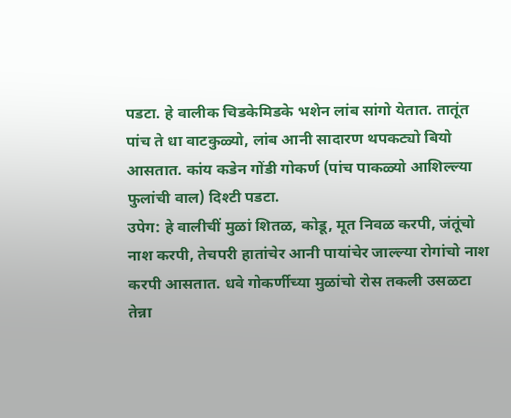पडटा. हे वालीक चिडकेमिडके भशेन लांब सांगो येतात. तातूंत पांच ते धा वाटकुळ्यो, लांब आनी सादारण थपकट्यो बियो आसतात. कांय कडेन गोंडी गोकर्ण (पांच पाकळ्यो आशिल्ल्या फुलांची वाल) दिश्टी पडटा.
उपेग: हे वालीचीं मुळां शितळ, कोडू, मूत निवळ करपी, जंतूंचो नाश करपी, तेचपरी हातांचेर आनी पायांचेर जाल्ल्या रोगांचो नाश करपी आसतात. धवे गोकर्णीच्या मुळांचो रोस तकली उसळटा तेन्ना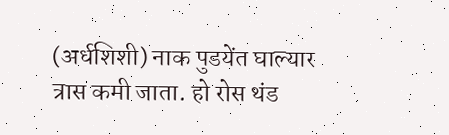(अर्धशिशी) नाक पुडयेंत घाल्यार त्रास कमी जाता. हो रोस थंड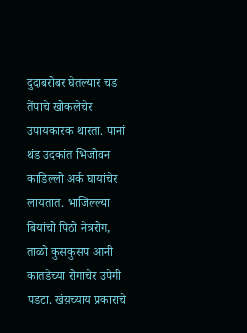दुदाबरोबर घेतल्यार चड तेंपाचे खोकलेचेर उपायकारक थारता. पानां थंड उदकांत भिजोवन काडिल्लो अर्क घायांचेर लायतात. भाजिल्ल्या बियांचो पिठो नेत्ररोग, ताळो कुसकुसप आनी कातडेच्या रोगाचेर उपेगी पडटा. खंय़च्याय प्रकाराचे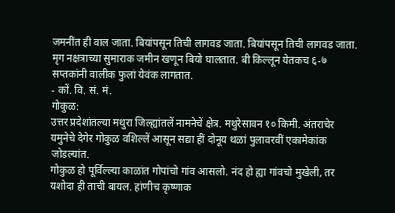जमनींत ही वाल जाता. बियांपसून तिची लागवड जाता. बियांपसून तिची लागवड जाता. मृग नक्षत्राच्या सुमाराक जमीन खणून बियो घालतात. बी किल्लून येतकच ६-७ सप्तकांनी वालीक फुलां येवंक लागतात.
- कों. वि. सं. मं.
गोकुळ:
उत्तर प्रदेशांतल्या मथुरा जिल्ह्यांतलें नामनेचें क्षेत्र. मथुरेसावन १० किमी. अंतराचेर यमुनेचे देगेर गोकुळ वशिल्लें आसून सद्या हीं दोनूय थळां पुलावरवीं एकामेकांक जोडल्यांत.
गोकुळ हो पूर्विल्ल्या काळांत गोपांचो गांव आसलो. नंद हो ह्या गांवचो मुखेली, तर यशोदा ही ताची बायल. हांणीच कृष्णाक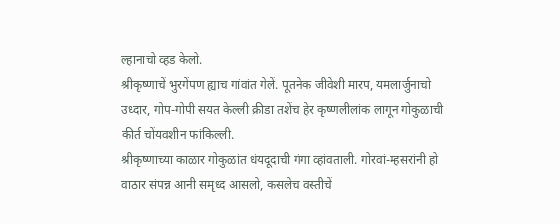ल्हानाचो व्हड केलो.
श्रीकृष्णाचें भुरगेंपण ह्याच गांवांत गेलें. पूतनेक जीवेशी मारप, यमलार्जुनाचो उध्दार, गोप-गोपी सयत केल्ली क्रीडा तशेंच हेर कृष्णलीलांक लागून गोकुळाची कीर्त चोंयवशीन फांकिल्ली.
श्रीकृष्णाच्या काळार गोकुळांत धंयदूदाची गंगा व्हांवताली. गोरवां-म्हसरांनी हो वाठार संपन्न आनी समृध्द आसलो, कसलेच वस्तीचें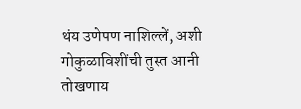थंय उणेपण नाशिल्लें, अशी गोकुळाविशींची तुस्त आनी तोखणाय